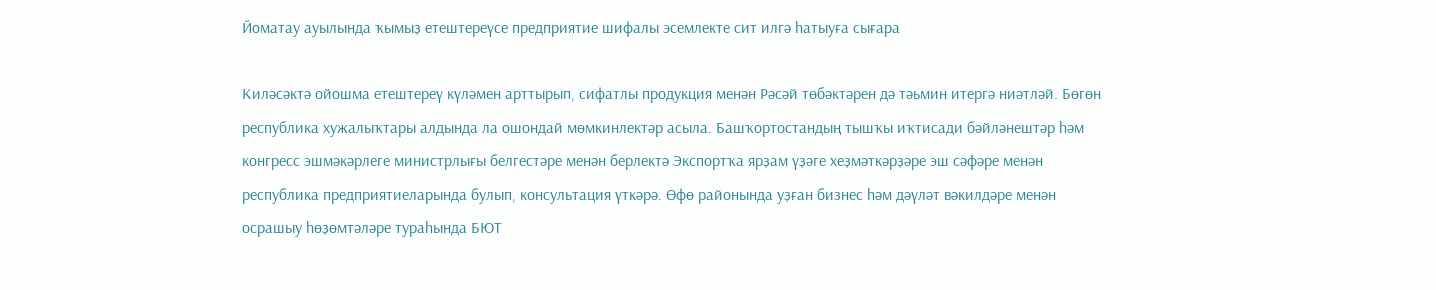Йоматау ауылында ҡымыҙ етештереүсе предприятие шифалы эсемлекте сит илгә һатыуға сығара

Киләсәктә ойошма етештереү күләмен арттырып, сифатлы продукция менән Рәсәй төбәктәрен дә тәьмин итергә ниәтләй. Бөгөн республика хужалыҡтары алдында ла ошондай мөмкинлектәр асыла. Башҡортостандың тышҡы иҡтисади бәйләнештәр һәм конгресс эшмәкәрлеге министрлығы белгестәре менән берлектә Экспортҡа ярҙам үҙәге хеҙмәткәрҙәре эш сәфәре менән республика предприятиеларында булып, консультация үткәрә. Өфө районында уҙған бизнес һәм дәүләт вәкилдәре менән осрашыу һөҙөмтәләре тураһында БЮТ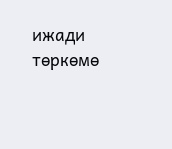ижади төркөмө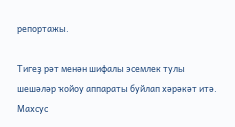репортажы.

Тигеҙ рәт менән шифалы эсемлек тулы шешәләр ҡойоу аппараты буйлап хәрәкәт итә. Махсус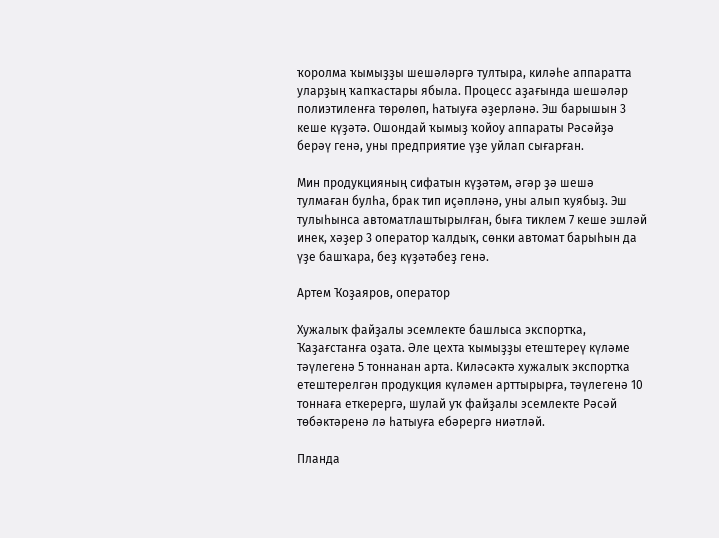ҡоролма ҡымыҙҙы шешәләргә тултыра, киләһе аппаратта уларҙың ҡапҡастары ябыла. Процесс аҙағында шешәләр полиэтиленға төрөлөп, һатыуға әҙерләнә. Эш барышын 3 кеше күҙәтә. Ошондай ҡымыҙ ҡойоу аппараты Рәсәйҙә берәү генә, уны предприятие үҙе уйлап сығарған.

Мин продукцияның сифатын күҙәтәм, әгәр ҙә шешә тулмаған булһа, брак тип иҫәпләнә, уны алып ҡуябыҙ. Эш тулыһынса автоматлаштырылған, быға тиклем 7 кеше эшләй инек, хәҙер 3 оператор ҡалдыҡ, сөнки автомат барыһын да үҙе башҡара, беҙ күҙәтәбеҙ генә.

Артем Ҡоҙаяров, оператор

Хужалыҡ файҙалы эсемлекте башлыса экспортҡа, Ҡаҙағстанға оҙата. Әле цехта ҡымыҙҙы етештереү күләме тәүлегенә 5 тоннанан арта. Киләсәктә хужалыҡ экспортҡа етештерелгән продукция күләмен арттырырға, тәүлегенә 10 тоннаға еткерергә, шулай уҡ файҙалы эсемлекте Рәсәй төбәктәренә лә һатыуға ебәрергә ниәтләй.

Планда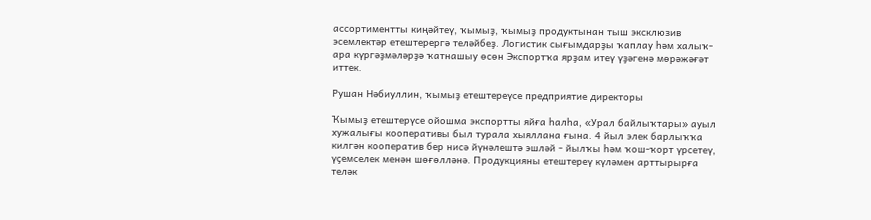ассортиментты киңәйтеү, ҡымыҙ, ҡымыҙ продуктынан тыш эксклюзив эсемлектәр етештерергә теләйбеҙ. Логистик сығымдарҙы ҡаплау һәм халыҡ-ара күргәҙмәләрҙә ҡатнашыу өсөн Экспортҡа ярҙам итеү үҙәгенә мөрәжәғәт иттек.

Рушан Нәбиуллин, ҡымыҙ етештереүсе предприятие директоры

Ҡымыҙ етештерүсе ойошма экспортты яйға һалһа, «Урал байлыҡтары» ауыл хужалығы кооперативы был турала хыяллана ғына. 4 йыл элек барлыҡҡа килгән кооператив бер нисә йүнәлештә эшләй - йылҡы һәм ҡош-ҡорт үрсетеү, үҫемселек менән шөғөлләнә. Продукцияны етештереү күләмен арттырырға теләк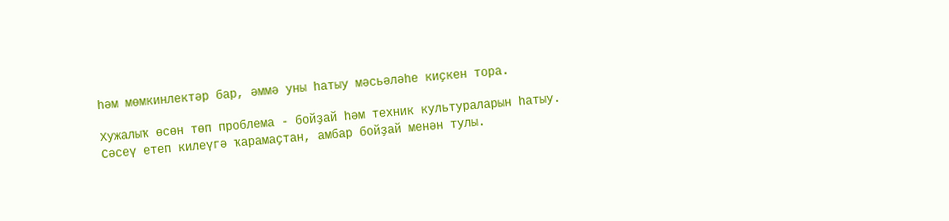һәм мөмкинлектәр бар, әммә уны һатыу мәсьәләһе киҫкен тора.

Хужалыҡ өсөн төп проблема - бойҙай һәм техник культураларын һатыу. Сәсеү етеп килеүгә ҡарамаҫтан, амбар бойҙай менән тулы.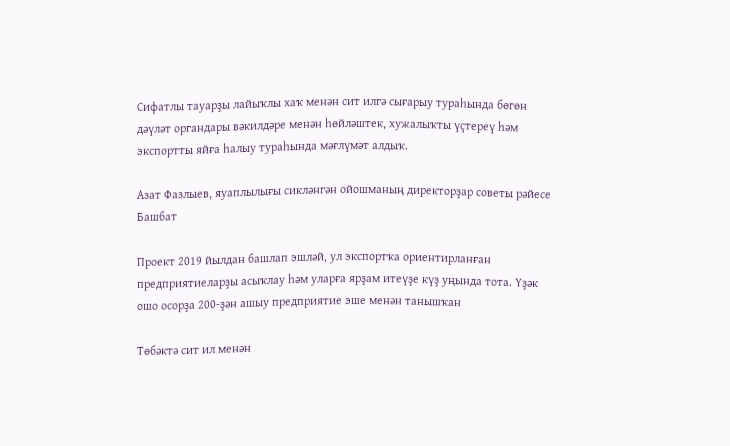Сифатлы тауарҙы лайыҡлы хаҡ менән сит илгә сығарыу тураһында бөгөн дәүләт органдары вәкилдәре менән һөйләштек, хужалыҡты үҫтереү һәм экспортты яйға һалыу тураһында мәғлүмәт алдыҡ.

Азат Фазлыев, яуаплылығы сикләнгән ойошманың директорҙар советы рәйесе
Башбат

Проект 2019 йылдан башлап эшләй, ул экспортҡа ориентирланған предприятиеларҙы асыҡлау һәм уларға ярҙам итеүҙе күҙ уңында тота. Үҙәк ошо осорҙа 200-ҙән ашыу предприятие эше менән танышҡан

Төбәктә сит ил менән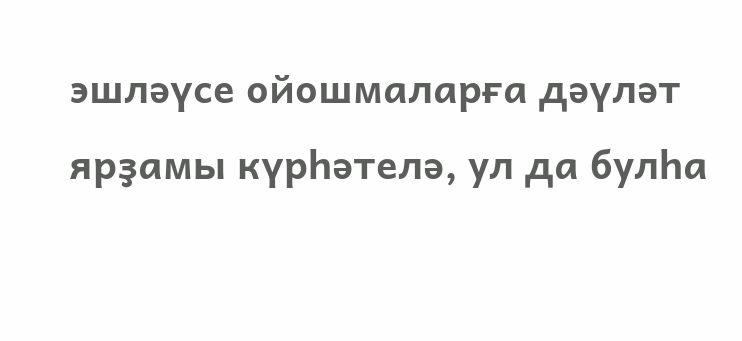эшләүсе ойошмаларға дәүләт ярҙамы күрһәтелә, ул да булһа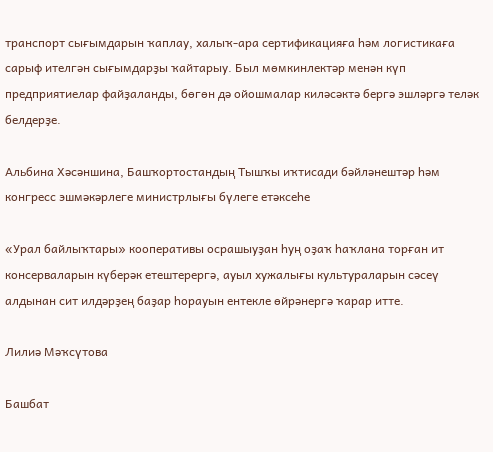транспорт сығымдарын ҡаплау, халыҡ-ара сертификацияға һәм логистикаға сарыф ителгән сығымдарҙы ҡайтарыу. Был мөмкинлектәр менән күп предприятиелар файҙаланды, бөгөн дә ойошмалар киләсәктә бергә эшләргә теләк белдерҙе.

Альбина Хәсәншина, Башҡортостандың Тышҡы иҡтисади бәйләнештәр һәм конгресс эшмәкәрлеге министрлығы бүлеге етәксеһе

«Урал байлыҡтары» кооперативы осрашыуҙан һуң оҙаҡ һаҡлана торған ит консерваларын күберәк етештерергә, ауыл хужалығы культураларын сәсеү алдынан сит илдәрҙең баҙар һорауын ентекле өйрәнергә ҡарар итте.

Лилиә Мәҡсүтова

Башбат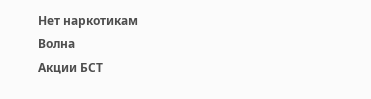Нет наркотикам
Волна
Акции БСТ